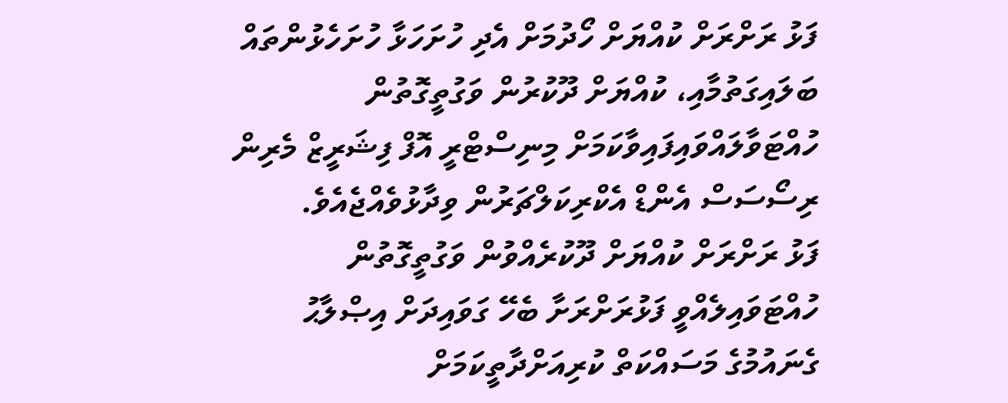ފަޅު ރަށްރަށް ކުއްޔަށް ހޯދުމަށް އެދި ހުށަހަޅާ ހުށަހެޅުންތައް ބަލައިގަތުމާއި، ކުއްޔަށް ދޫކުރުން ވަގުތީގޮތުން ހުއްޓަވާލައްވައިފައިވާކަމަށް މިނިސްޓްރީ އޮފް ފިޝަރީޒް މެރިން ރިސޯސަސް އެންޑް އެކްރިކަލްޗަރުން ވިދާޅުވެއްޖެއެވެ.
ފަޅު ރަށްރަށް ކުއްޔަށް ދޫކުރެއްވުން ވަގުތީގޮތުން ހުއްޓަވައިލެއްވީ ފަޅުރަށްރަށާ ބެހޭ ގަވައިދަށް އިޞްލާޙު ގެނައުމުގެ މަސައްކަތް ކުރިއަށްދާތީކަމަށް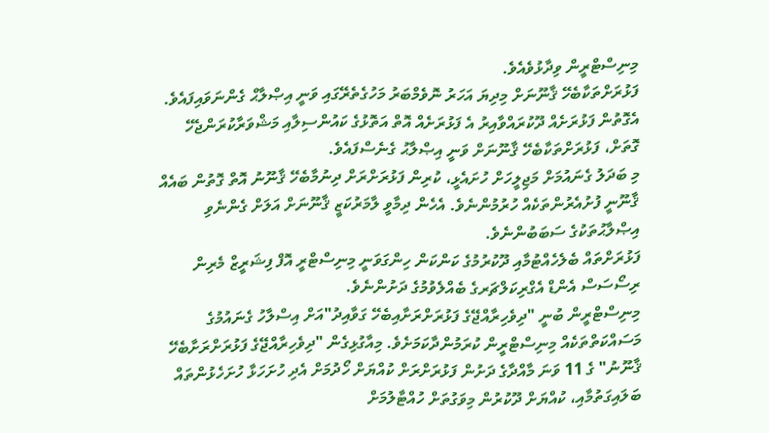މިނިސްޓްރީން ވިދާޅުވެއެވެ.
ފަޅުރަށްތަކާބެހޭ ޤާނޫނަށް މިދިޔަ އަހަރު ނޮވެމްބަރު މަހުގެތެރޭގައި ވަނީ އިޞްލާޙް ގެންނަވައިފައެވެ. އެގޮތުން ފަޅުރަށެއް ދޫކުރައްވާއިރު އެ ފަޅުރަށެއް އޮތް އަތޮޅުގެ ކައުންސިލާއި މަޝްވަރާކުރަންޖެހޭ ގޮތަށް، ފަޅުރަށްތަކާބެހޭ ޤާނޫނަށް ވަނީ އިޞްލާޙު ގެނެސްފައެވެ.
މި ބަދަލު ގެނައުމަށް މަޖިލީހަށް ހުށައެޅީ، ކުރިން ފަޅުރަށްރަށް ދިނުމާބެހޭ ޤާނޫނު އޮތް ގޮތުން ބައެއް ޤާނޫނީ ފުށުއެރުންތަކެއް ހުރުމުންނެވެ. އެހެން ދިމާވީ ލާމަރުކަޒީ ޤާނޫނަށް އަލަށް ގެންނެވި އިޞްލާޙުތަކުގެ ސަބަބުންނެވެ.
ފަޅުރަށްތައް ބެލެހެއްޓުމާއި ދޫކުރުމުގެ ކަންކަން ހިންގަވަނީ މިނިސްޓްރީ އޮފް ފިޝަރީޒް މެރިން ރިސޯސަސް އެންޑް އެގްރިކަލްޗަރގެ ބެއްލެވުމުގެ ދަށުންނެވެ.
މިނިސްޓްރީން ބުނީ "ދިވެހިރާއްޖޭގެ ފަޅުރަށްރަށާއިބެހޭ ގަވާއިދު"އަށް އިސްލާހު ގެނައުމުގެ މަސައްކަތްތަކެއް މިނިސްޓްރީން ކުރަމުންދާކަމަށެވެ. މިއާގުޅިގެން "ދިވެހިރާއްޖޭގެ ފަޅުރަށްރަށާބެހޭ ޤާނޫނު" ގެ 11 ވަނަ މާއްދާގެ ދަށުން ފަޅުރަށްރަށް ކުއްޔަށް ހޯދުމަށް އެދި ހުށަހަޅާ ހުށަހެޅުންތައް ބަލައިގަތުމާއި، ކުއްޔަށް ދޫކުރުން މިވަގުތަށް ހުއްޓާލުމަށް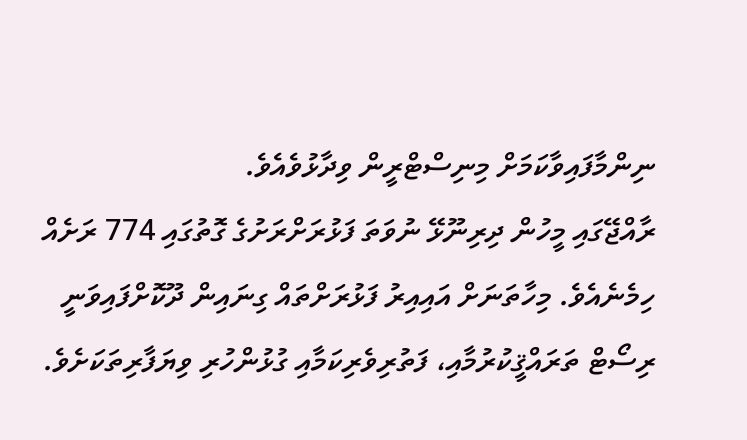ނިންމާފައިވާކަމަށް މިނިސްޓްރީން ވިދާޅުވެއެވެ.
ރާއްޖޭގައި މީހުން ދިރިނޫޅޭ ނުވަތަ ފަޅުރަށްރަށުގެ ގޮތުގައި 774 ރަށެއް ހިމެނެއެވެ. މިހާތަނަށް އައިއިރު ފަޅުރަށްތައް ގިނައިން ދޫކޮށްފައިވަނީ ރިސޯޓް ތަރައްޤީކުރުމާއި، ފަތުރިވެރިކަމާއި ގުޅުންހުރި ވިޔަފާރިތަކަށެވެ.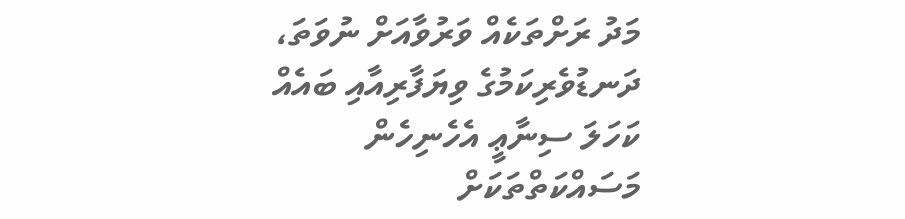މަދު ރަށްތަކެއް ވަރުވާއަށް ނުވަތަ، ދަނޑުވެރިކަމުގެ ވިޔަފާރިއާއި ބައެއް ކަހަލަ ސިނާޢީ އެހެނިހެން މަސައްކަތްތަކަށް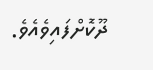ދޫކޮށްފައިވެއެވެ.